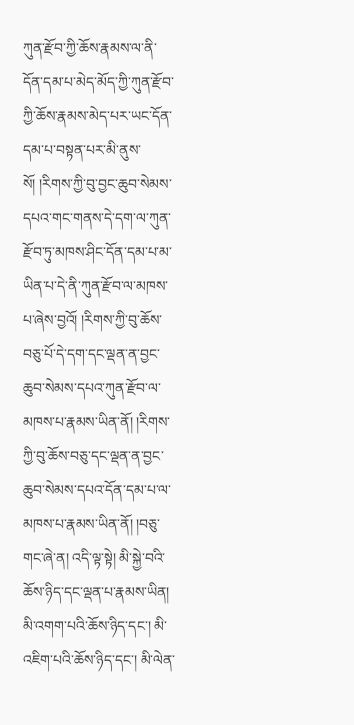ཀུན་རྫོབ་ཀྱི་ཆོས་རྣམས་ལ་ནི་དོན་དམ་པ་མེད་མོད་ཀྱི་ཀུན་རྫོབ་ཀྱི་ཆོས་རྣམས་མེད་པར་ཡང་དོན་དམ་པ་བསྟན་པར་མི་ནུས་སོ། །རིགས་ཀྱི་བུ་བྱང་ཆུབ་སེམས་དཔའ་གང་གནས་དེ་དག་ལ་ཀུན་རྫོབ་ཏུ་མཁས་ཤིང་དོན་དམ་པ་མ་ཡིན་པ་དེ་ནི་ཀུན་རྫོབ་ལ་མཁས་པ་ཞེས་བྱའོ། །རིགས་ཀྱི་བུ་ཆོས་བཅུ་པོ་དེ་དག་དང་ལྡན་ན་བྱང་ཆུབ་སེམས་དཔའ་ཀུན་རྫོབ་ལ་མཁས་པ་རྣམས་ཡིན་ནོ། །རིགས་ཀྱི་བུ་ཆོས་བཅུ་དང་ལྡན་ན་བྱང་ཆུབ་སེམས་དཔའ་དོན་དམ་པ་ལ་མཁས་པ་རྣམས་ཡིན་ནོ། །བཅུ་གང་ཞེ་ན། འདི་ལྟ་སྟེ། མི་སྐྱེ་བའི་ཆོས་ཉིད་དང་ལྡན་པ་རྣམས་ཡིན། མི་འགག་པའི་ཆོས་ཉིད་དང་། མི་འཇིག་པའི་ཆོས་ཉིད་དང་། མི་ལེན་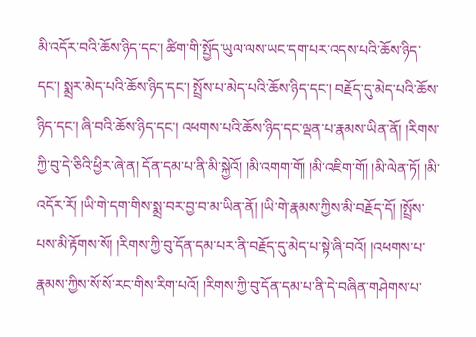མི་འདོར་བའི་ཆོས་ཉིད་དང་། ཚིག་གི་སྤྱོད་ཡུལ་ལས་ཡང་དག་པར་འདས་པའི་ཆོས་ཉིད་དང་། སྨྲར་མེད་པའི་ཆོས་ཉིད་དང་། སྤྲོས་པ་མེད་པའི་ཆོས་ཉིད་དང་། བརྗོད་དུ་མེད་པའི་ཆོས་ཉིད་དང་། ཞི་བའི་ཆོས་ཉིད་དང་། འཕགས་པའི་ཆོས་ཉིད་དང་ལྡན་པ་རྣམས་ཡིན་ནོ། །རིགས་ཀྱི་བུ་དེ་ཅིའི་ཕྱིར་ཞེ་ན། དོན་དམ་པ་ནི་མི་སྐྱེའོ། །མི་འགག་གོ། །མི་འཇིག་གོ། །མི་ལེན་ཏོ། །མི་འདོར་རོ། །ཡི་གེ་དག་གིས་སྨྲ་བར་བྱ་བ་མ་ཡིན་ནོ། །ཡི་གེ་རྣམས་ཀྱིས་མི་བརྗོད་དོ། །སྤྲོས་པས་མི་རྟོགས་སོ། །རིགས་ཀྱི་བུ་དོན་དམ་པར་ནི་བརྗོད་དུ་མེད་པ་སྟེ་ཞི་བའོ། །འཕགས་པ་རྣམས་ཀྱིས་སོ་སོ་རང་གིས་རིག་པའོ། །རིགས་ཀྱི་བུ་དོན་དམ་པ་ནི་དེ་བཞིན་གཤེགས་པ་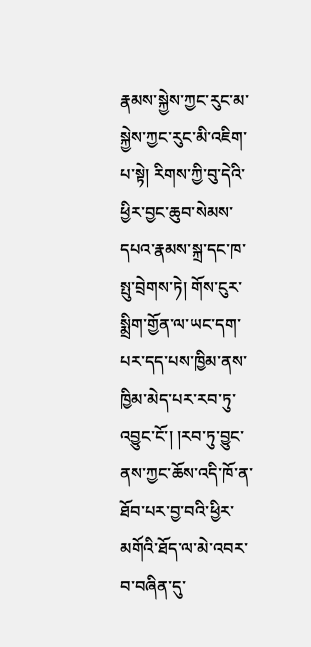རྣམས་སྐྱེས་ཀྱང་རུང་མ་སྐྱེས་ཀྱང་རུང་མི་འཇིག་པ་སྟེ། རིགས་ཀྱི་བུ་དེའི་ཕྱིར་བྱང་ཆུབ་སེམས་དཔའ་རྣམས་སྐྲ་དང་ཁ་སྤུ་བྲེགས་ཏེ། གོས་ངུར་སྨྲིག་གྱོན་ལ་ཡང་དག་པར་དད་པས་ཁྱིམ་ནས་ཁྱིམ་མེད་པར་རབ་ཏུ་འབྱུང་ངོ་། །རབ་ཏུ་བྱུང་ནས་ཀྱང་ཆོས་འདི་ཁོ་ན་ཐོབ་པར་བྱ་བའི་ཕྱིར་མགོའི་ཐོད་ལ་མེ་འབར་བ་བཞིན་དུ་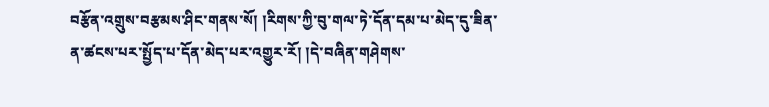བརྩོན་འགྲུས་བརྩམས་ཤིང་གནས་སོ། །རིགས་ཀྱི་བུ་གལ་ཏེ་དོན་དམ་པ་མེད་དུ་ཟིན་ན་ཚངས་པར་སྤྱོད་པ་དོན་མེད་པར་འགྱུར་རོ། །དེ་བཞིན་གཤེགས་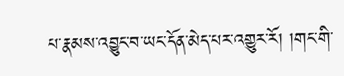པ་རྣམས་འབྱུང་བ་ཡང་དོན་མེད་པར་འགྱུར་རོ། །གང་གི་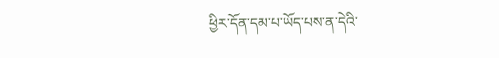ཕྱིར་དོན་དམ་པ་ཡོད་པས་ན་དེའི་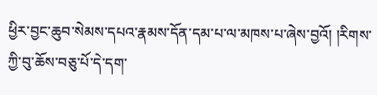ཕྱིར་བྱང་ཆུབ་སེམས་དཔའ་རྣམས་དོན་དམ་པ་ལ་མཁས་པ་ཞེས་བྱའོ། །རིགས་ཀྱི་བུ་ཆོས་བཅུ་པོ་དེ་དག་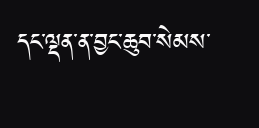དང་ལྡན་ན་བྱང་ཆུབ་སེམས་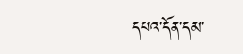དཔའ་དོན་དམ་